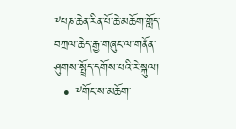༸པཎ་ཆེན་རིན་པོ་ཆེ་མཆོག་གློད་བཀྲལ་ཆེད་རྒྱ་གཞུང་ལ་གནོན་ཤུགས་སྤྲོད་དགོས་པའི་རེ་སྐུལ།
  • ༸གོང་ས་མཆོག་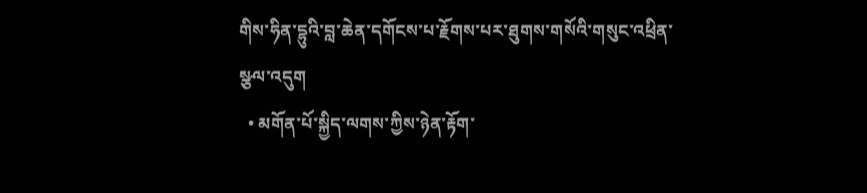གིས་ཧིན་དྷུའི་བླ་ཆེན་དགོངས་པ་རྗོགས་པར་ཐུགས་གསོའི་གསུང་འཕྲིན་སྩལ་འདུག
  • མགོན་པོ་སྐྱིད་ལགས་ཀྱིས་ཉེན་རྟོག་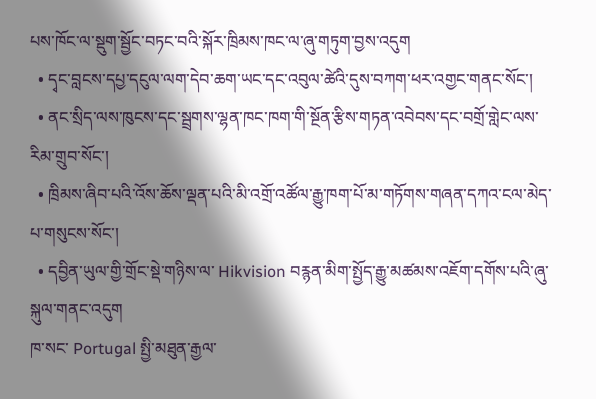པས་ཁོང་ལ་སྡུག་སྦྱོང་བཏང་བའི་སྐོར་ཁྲིམས་ཁང་ལ་ཞུ་གཏུག་བྱས་འདུག
  • དྭང་བླངས་དཔྱ་དངུལ་ལག་དེབ་ཆག་ཡང་དང་འབུལ་ཚེའི་དུས་བཀག་ཕར་འགྱང་གནང་སོང་།
  • ནང་སྲིད་ལས་ཁུངས་དང་སྦྲགས་ལྷན་ཁང་ཁག་གི་སྔོན་རྩིས་གཏན་འབེབས་དང་བགྲོ་གླེང་ལས་རིམ་གྲུབ་སོང་།
  • ཁྲིམས་ཞིབ་པའི་འོས་ཆོས་ལྡན་པའི་མི་འགྲོ་འཚོལ་རྒྱུ་ཁག་པོ་མ་གཏོགས་གཞན་དཀའ་ངལ་མེད་པ་གསུངས་སོང་།
  • དབྱིན་ཡུལ་གྱི་གྲོང་སྡེ་གཉིས་ལ་ Hikvision བརྙན་མིག་སྤྱོད་རྒྱུ་མཚམས་འཇོག་དགོས་པའི་ཞུ་སྐུལ་གནང་འདུག
ཁ་སང་ Portugal སྤྱི་མཐུན་རྒྱལ་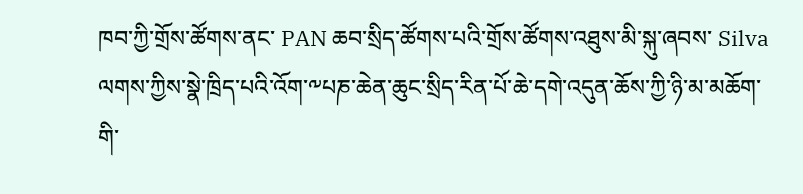ཁབ་ཀྱི་གྲོས་ཚོགས་ནང་ PAN ཆབ་སྲིད་ཚོགས་པའི་གྲོས་ཚོགས་འཐུས་མི་སྐུ་ཞབས་ Silva ལགས་ཀྱིས་སྣེ་ཁྲིད་པའི་འོག་༸པཎ་ཆེན་ཆུང་སྲིད་རིན་པོ་ཆེ་དགེ་འདུན་ཆོས་ཀྱི་ཉི་མ་མཆོག་གི་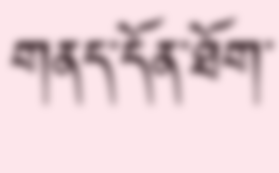གནད་དོན་ཐོག་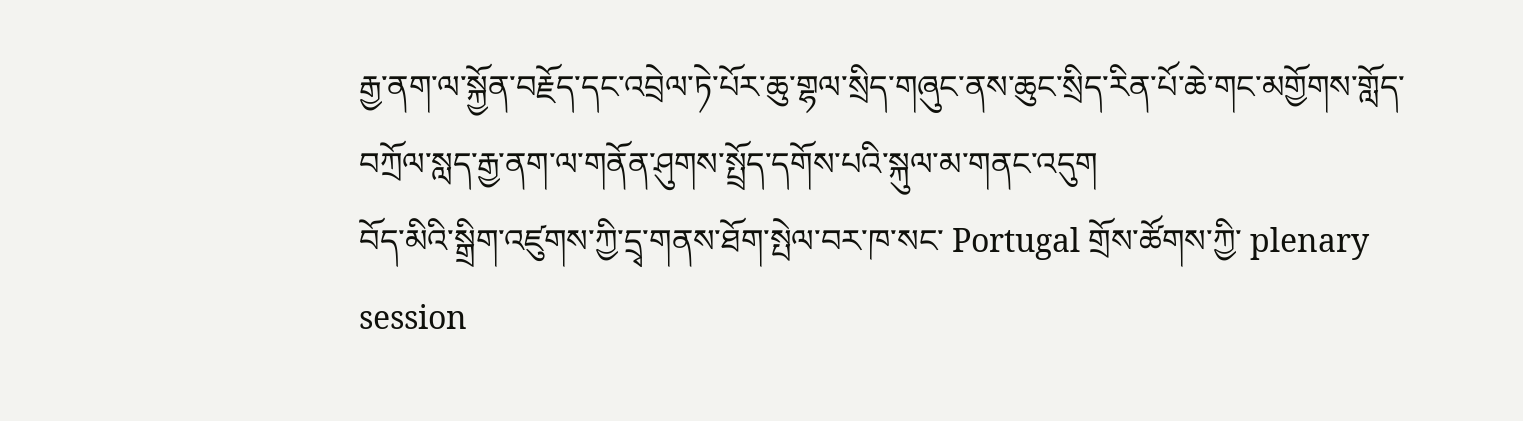རྒྱ་ནག་ལ་སྐྱོན་བརྗོད་དང་འབྲེལ་ཏེ་པོར་ཆུ་གྷལ་སྲིད་གཞུང་ནས་ཆུང་སྲིད་རིན་པོ་ཆེ་གང་མགྱོགས་གློད་བཀྲོལ་སླད་རྒྱ་ནག་ལ་གནོན་ཤུགས་སྤྲོད་དགོས་པའི་སྐུལ་མ་གནང་འདུག
བོད་མིའི་སྒྲིག་འཛུགས་ཀྱི་དྲྭ་གནས་ཐོག་སྤེལ་བར་ཁ་སང་ Portugal གྲོས་ཚོགས་ཀྱི་ plenary session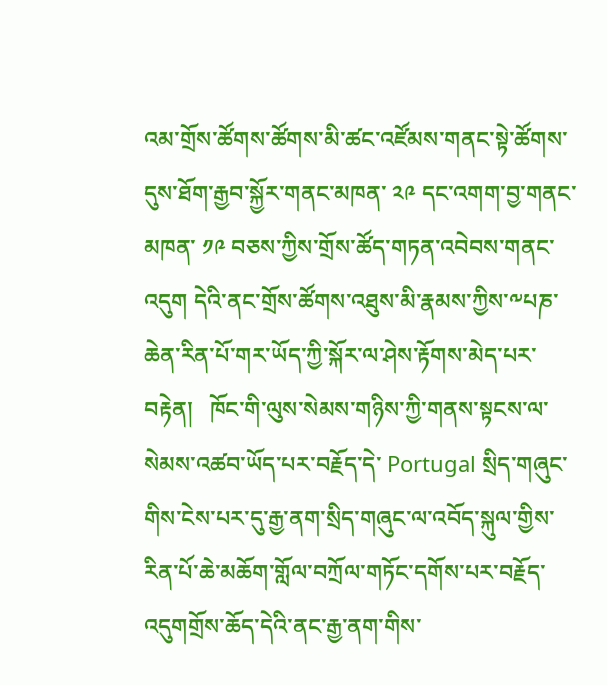འམ་གྲོས་ཚོགས་ཚོགས་མི་ཚང་འཛོམས་གནང་སྟེ་ཚོགས་དུས་ཐོག་རྒྱབ་སྐྱོར་གནང་མཁན་ ༢༩ དང་འགག་བྱ་གནང་མཁན་ ༡༩ བཅས་ཀྱིས་གྲོས་ཚོད་གཏན་འབེབས་གནང་འདུག དེའི་ནང་གྲོས་ཚོགས་འཐུས་མི་རྣམས་ཀྱིས་༸པཎ་ཆེན་རིན་པོ་གར་ཡོད་ཀྱི་སྐོར་ལ་ཤེས་རྟོགས་མེད་པར་བརྟེན།   ཁོང་གི་ལུས་སེམས་གཉིས་ཀྱི་གནས་སྟངས་ལ་སེམས་འཚབ་ཡོད་པར་བརྗོད་དེ་ Portugal སྲིད་གཞུང་གིས་ངེས་པར་དུ་རྒྱ་ནག་སྲིད་གཞུང་ལ་འབོད་སྐུལ་གྱིས་རིན་པོ་ཆེ་མཆོག་གློལ་བཀྲོལ་གཏོང་དགོས་པར་བརྗོད་འདུགགྲོས་ཆོད་དེའི་ནང་རྒྱ་ནག་གིས་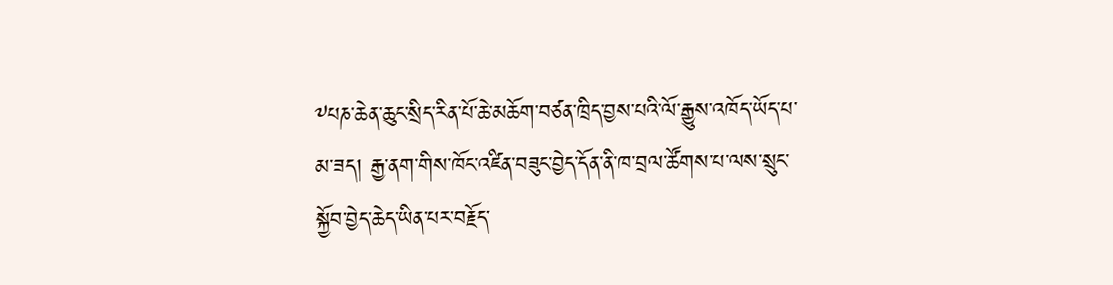༸པཎ་ཆེན་ཆུང་སྲིད་རིན་པོ་ཆེ་མཆོག་བཙན་ཁྲིད་བྱས་པའི་ལོ་རྒྱུས་འཁོད་ཡོད་པ་མ་ཟད། རྒྱ་ནག་གིས་ཁོང་འཛིན་བཟུང་བྱེད་དོན་ནི་ཁ་བྲལ་ཚོགས་པ་ལས་སྲུང་སྐྱོབ་བྱེད་ཆེད་ཡིན་པར་བརྗོད་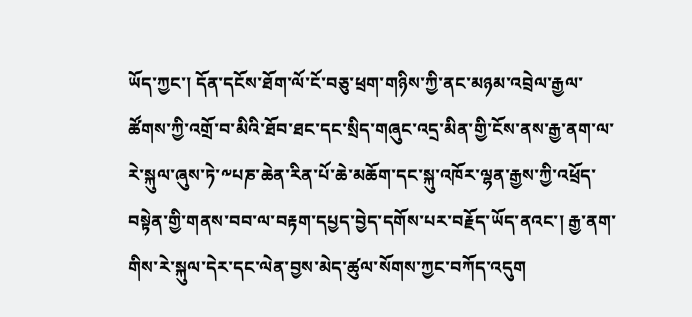ཡོད་ཀྱང་། དོན་དངོས་ཐོག་ལོ་ངོ་བཅུ་ཕྲག་གཉིས་ཀྱི་ནང་མཉམ་འབྲེལ་རྒྱལ་ཚོགས་ཀྱི་འགྲོ་བ་མིའི་ཐོབ་ཐང་དང་སྲིད་གཞུང་འདྲ་མིན་གྱི་ངོས་ནས་རྒྱ་ནག་ལ་རེ་སྐུལ་ཞུས་ཏེ་༸པཎ་ཆེན་རིན་པོ་ཆེ་མཆོག་དང་སྐུ་འཁོར་ལྷན་རྒྱས་ཀྱི་འཕྲོད་བསྟེན་གྱི་གནས་བབ་ལ་བརྟག་དཔྱད་བྱེད་དགོས་པར་བརྗོད་ཡོད་ནའང་། རྒྱ་ནག་གིས་རེ་སྐུལ་དེར་དང་ལེན་བྱས་མེད་ཚུལ་སོགས་ཀྱང་བཀོད་འདུག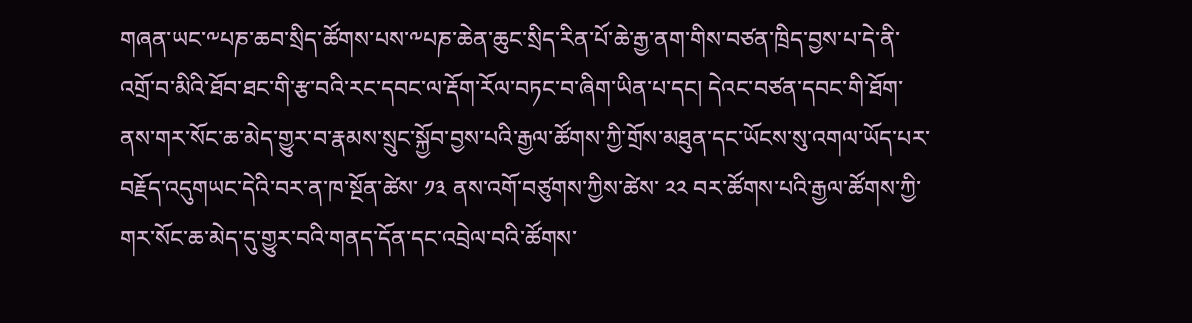གཞན་ཡང་༸པཎ་ཆབ་སྲིད་ཚོགས་པས་༸པཎ་ཆེན་ཆུང་སྲིད་རིན་པོ་ཆེ་རྒྱ་ནག་གིས་བཙན་ཁྲིད་བྱས་པ་དེ་ནི་འགྲོ་བ་མིའི་ཐོབ་ཐང་གི་རྩ་བའི་རང་དབང་ལ་རྡོག་རོལ་བཏང་བ་ཞིག་ཡིན་པ་དང། དེའང་བཙན་དབང་གི་ཐོག་ནས་གར་སོང་ཆ་མེད་གྱུར་བ་རྣམས་སྲུང་སྐྱོབ་བྱས་པའི་རྒྱལ་ཚོགས་ཀྱི་གྲོས་མཐུན་དང་ཡོངས་སུ་འགལ་ཡོད་པར་བརྗོད་འདུགཡང་དེའི་བར་ན་ཁ་སྔོན་ཚེས་ ༡༣ ནས་འགོ་བཙུགས་ཀྱིས་ཚེས་ ༢༢ བར་ཚོགས་པའི་རྒྱལ་ཚོགས་ཀྱི་གར་སོང་ཆ་མེད་དུ་གྱུར་བའི་གནད་དོན་དང་འབྲེལ་བའི་ཚོགས་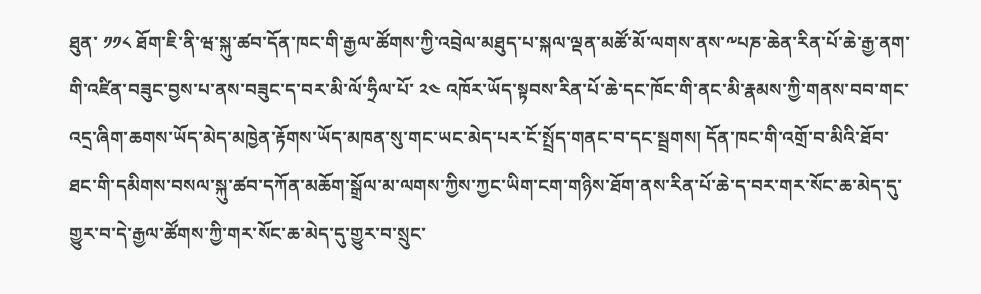ཐུན་ ༡༡༨ ཐོག་ཇི་ནི་ཝ་སྐུ་ཚབ་དོན་ཁང་གི་རྒྱལ་ཚོགས་ཀྱི་འབྲེལ་མཐུད་པ་སྐལ་ལྡན་མཚོ་མོ་ལགས་ནས་༸པཎ་ཆེན་རིན་པོ་ཆེ་རྒྱ་ནག་གི་འཛིན་བཟུང་བྱས་པ་ནས་བཟུང་ད་བར་མི་ལོ་ཧྲིལ་པོ་ ༢༤ འཁོར་ཡོད་སྟབས་རིན་པོ་ཆེ་དང་ཁོང་གི་ནང་མི་རྣམས་ཀྱི་གནས་བབ་གང་འདྲ་ཞིག་ཆགས་ཡོད་མེད་མཁྱེན་རྟོགས་ཡོད་མཁན་སུ་གང་ཡང་མེད་པར་ངོ་སྤྲོད་གནང་བ་དང་སྦྲགས། དོན་ཁང་གི་འགྲོ་བ་མིའི་ཐོབ་ཐང་གི་དམིགས་བསལ་སྐུ་ཚབ་དཀོན་མཆོག་སྒྲོལ་མ་ལགས་ཀྱིས་ཀྱང་ཡིག་ངག་གཉིས་ཐོག་ནས་རིན་པོ་ཆེ་ད་བར་གར་སོང་ཆ་མེད་དུ་གྱུར་བ་དེ་རྒྱལ་ཚོགས་ཀྱི་གར་སོང་ཆ་མེད་དུ་གྱུར་བ་སྲུང་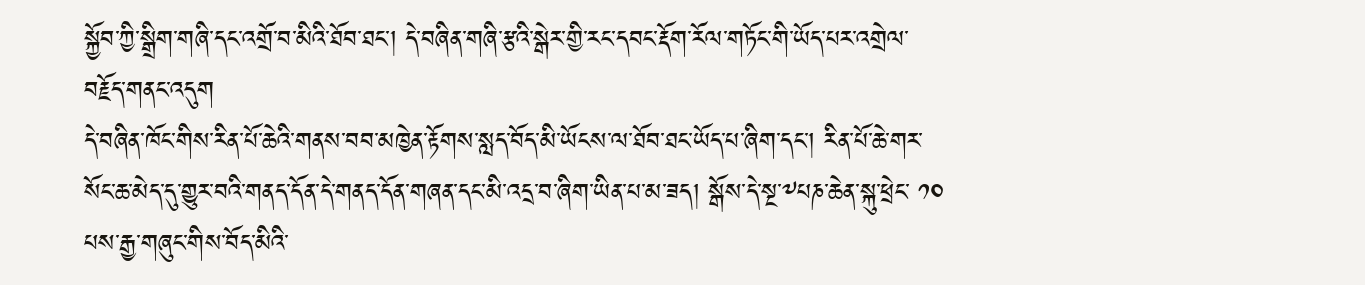སྐྱོབ་ཀྱི་སྒྲིག་གཞི་དང་འགྲོ་བ་མིའི་ཐོབ་ཐང་། དེ་བཞིན་གཞི་རྩའི་སྒེར་གྱི་རང་དབང་རྡོག་རོལ་གཏོང་གི་ཡོད་པར་འགྲེལ་བརྗོད་གནང་འདུག
དེ་བཞིན་ཁོང་གིས་རིན་པོ་ཆེའི་གནས་བབ་མཁྱེན་རྟོགས་སླད་བོད་མི་ཡོངས་ལ་ཐོབ་ཐང་ཡོད་པ་ཞིག་དང་། རིན་པོ་ཆེ་གར་སོང་ཆ་མེད་དུ་གྱུར་བའི་གནད་དོན་དེ་གནད་དོན་གཞན་དང་མི་འདྲ་བ་ཞིག་ཡིན་པ་མ་ཟད། སྒོས་དེ་སྔ་༸པཎ་ཆེན་སྐུ་ཕྲེང་ ༡༠ པས་རྒྱ་གཞུང་གིས་བོད་མིའི་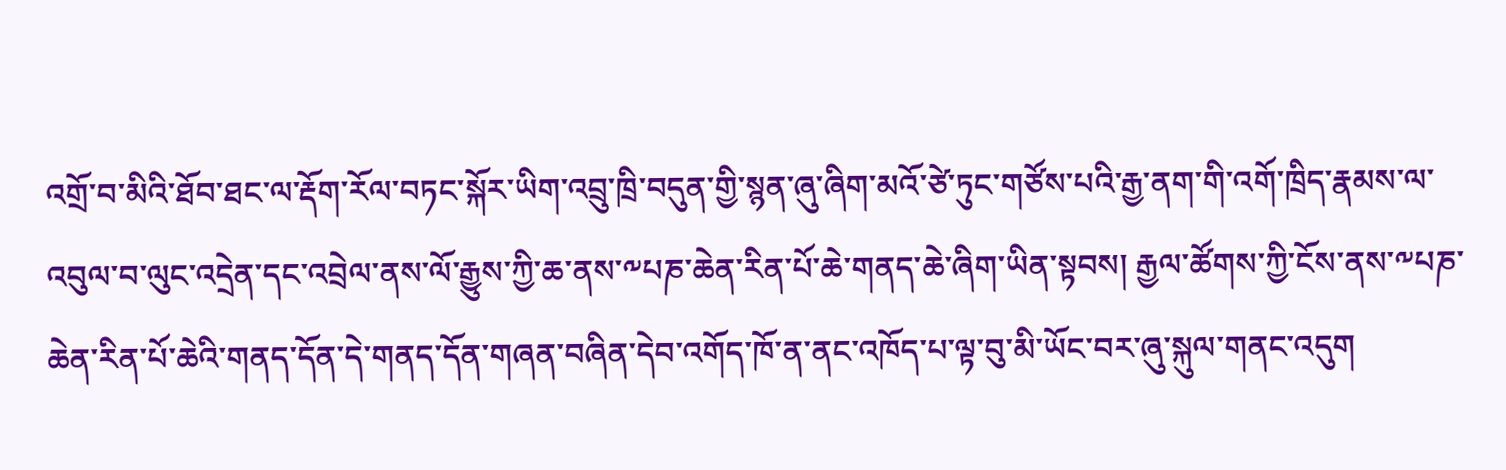འགྲོ་བ་མིའི་ཐོབ་ཐང་ལ་རྡོག་རོལ་བཏང་སྐོར་ཡིག་འབྲུ་ཁྲི་བདུན་གྱི་སྙན་ཞུ་ཞིག་མའོ་ཙེ་ཏུང་གཙོས་པའི་རྒྱ་ནག་གི་འགོ་ཁྲིད་རྣམས་ལ་འབུལ་བ་ལུང་འདྲེན་དང་འབྲེལ་ནས་ལོ་རྒྱུས་ཀྱི་ཆ་ནས་༸པཎ་ཆེན་རིན་པོ་ཆེ་གནད་ཆེ་ཞིག་ཡིན་སྟབས། རྒྱལ་ཚོགས་ཀྱི་ངོས་ནས་༸པཎ་ཆེན་རིན་པོ་ཆེའི་གནད་དོན་དེ་གནད་དོན་གཞན་བཞིན་དེབ་འགོད་ཁོ་ན་ནང་འཁོད་པ་ལྟ་བུ་མི་ཡོང་བར་ཞུ་སྐུལ་གནང་འདུག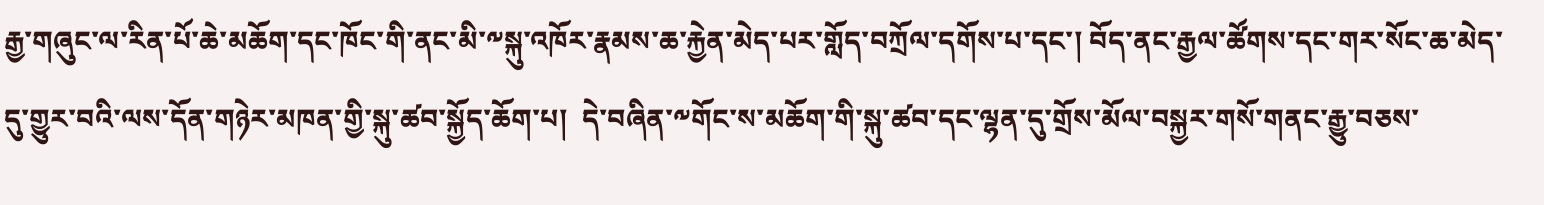རྒྱ་གཞུང་ལ་རིན་པོ་ཆེ་མཆོག་དང་ཁོང་གི་ནང་མི་༸སྐུ་འཁོར་རྣམས་ཆ་རྐྱེན་མེད་པར་གློད་བཀྲོལ་དགོས་པ་དང་། བོད་ནང་རྒྱལ་ཚོགས་དང་གར་སོང་ཆ་མེད་དུ་གྱུར་བའི་ལས་དོན་གཉེར་མཁན་གྱི་སྐུ་ཚབ་སྐྱོད་ཆོག་པ།  དེ་བཞིན་༸གོང་ས་མཆོག་གི་སྐུ་ཚབ་དང་ལྷན་དུ་གྲོས་མོལ་བསྐྱར་གསོ་གནང་རྒྱུ་བཅས་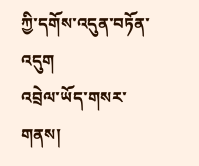ཀྱི་དགོས་འདུན་བཏོན་འདུག
འབྲེལ་ཡོད་གསར་གནས།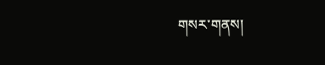གསར་གནས།